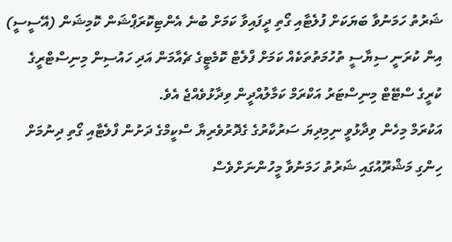ޝަރުތު ހަމަނުވާ ބަޔަކަށް ފުލެޓާއި ގޯތި ދީފައިވާ ކަމަށް ބުނެ އެންޓިކޮރަޕްޝަން ކޮމިޝަން (އޭސީސީ) އިން ކުރަނީ ސިޔާސީ ތުހުމަތުތަކެއް ކަމަށް ފްލެޓް ކޮމެޓީގެ ޗެއާމަން އަދި ހައުސިން މިނިސްޓްރީގެ ކުރީގެ ސްޓޭޓް މިނިސްޓަރު އަކްރަމް ކަމާލުއްދީން ވިދާޅުވެއްޖެ އެވެ.
އަކުރަމް މިހެން ވިދާޅުވީ ނިމިދިޔަ ސަރުކާރުގެ ގެދޮރުވެރިޔާ ސްކީމްގެ ދަށުން ފްލެޓާއި ގޯތި ދިނުމަށް ހިންގި މަޝްރޫއުގައި ޝަރުތު ހަމަނުވާ މީހުންނަށްވެސް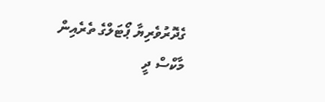ގެދޮރުވެރިޔާ ޕޯޓަލްގެ ތެރެއިން މާކްސް ދީ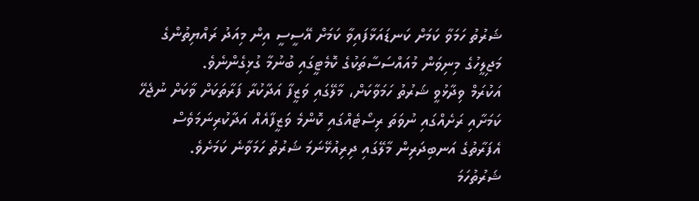ޝަރުތު ހަމަވާ ކަމަށް ކަނޑައަޅާފައިވާ ކަމަށް އޭސީސީ އިން މިއަދު ރައްޔިތުންގެ މަޖިލީހުގެ މިނިވަން މުއައްސަސާތަކުގެ ކޮމެޓީގައި ބުނުމާ ގުޅިގެންނެވެ.
އަކުރަމް ވިދާޅުވީ ޝަރުތު ހަމަވާކަށް، މާލޭގައި ވަޒީފާ އަދާކުރާ ފަރާތަކަށް ވާކަށް ނުޖެހޭ ކަމަށާއި ރަށެއްގައި ނުވަތަ ރިސޯޓެއްގައި ކޮންމެ ވަޒީފާއެއް އަދާކުރިނަމަވެސް އެފަރާތުގެ އަނބިދަރިން މާލޭގައި ދިރިއުޅޭނަމަ ޝަރުތު ހަމަވާނެ ކަމަށެވެ.
ޝަރުތުހަމަ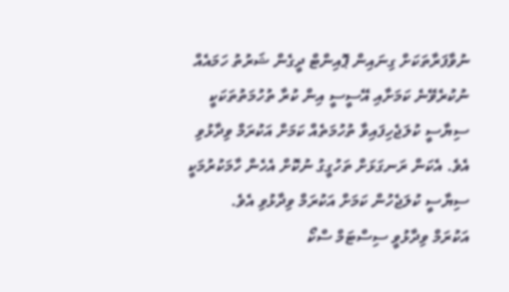ނުވާފަރާތަކަށް ގިނައިން ޕޮއިންޓް ދީގެން ޝަރުތު ހަމައެއް ނުކުރެވޭނެ ކަމަށާއި އޭސީސީ އިން ކުރާ ތުހުމަތުތަކަކީ ސިޔާސީ ކުލަޖެހިފައިވާ ތުހުމަތެއް ކަމަށް އަކުރަމް ވިދާޅުވި އެވެ. އެކަން ރަނގަޅަށް ތަހުގީގު ނުކޮށް އެހެން ހާމަކުރުމަކީ ސިޔާސީ ކުލަޖެހުން ކަމަށް އަކުރަމް ވިދާޅުވި އެވެ.
އަކުރަމް ވިދާޅުވީ ސިސްޓަމް ސްކޯ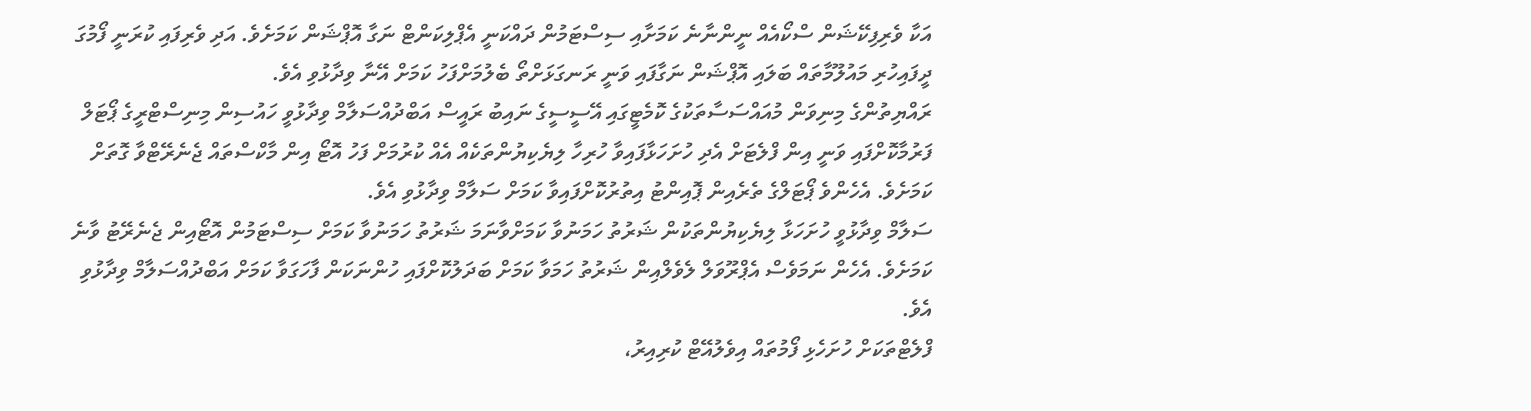އަކާ ވެރިފިކޭޝަން ސްކޯއެއް ނީންނާނެ ކަމަށާއި ސިސްޓަމުން ދައްކަނީ އެޕްލިކަންޓް ނަގާ އޮޕްޝަން ކަމަށެވެ. އަދި ވެރިފައި ކުރަނީ ފޯމުގަ ދީފައިހުރި މައުލޫމާތައް ބަލައި އޮޕްޝަން ނަގާފައި ވަނީ ރަނގަޅަށްތޯ ބެލުމަށްފަހު ކަމަށް އޭނާ ވިދާޅުވި އެވެ.
ރައްޔިތުންގެ މިނިވަން މުއައްސަސާތަކުގެ ކޮމެޓީގައި އޭސީސީގެ ނައިބު ރައީސް އަބްދުއްސަލާމް ވިދާޅުވީ ހައުސިން މިނިސްޓްރީގެ ޕޯޓަލް ފަރުމާކޮށްފައި ވަނީ އިން ފްލެޓަށް އެދި ހުށަހަޅާފައިވާ ހުރިހާ ލިޔެކިޔުންތަކެއް އެއް ކުރުމަށް ފަހު އޮޓޯ އިން މާކްސްތައް ޖެނެރޭޓްވާ ގޮތަށް ކަމަށެވެ. އެހެންވެ ޕޯޓަލްގެ ތެރެއިން ޕޮއިންޓު އިތުރުކޮށްފައިވާ ކަމަށް ސަލާމް ވިދާޅުވި އެވެ.
ސަލާމް ވިދާޅުވީ ހުށަހަޅާ ލިޔެކިޔުންތަކުން ޝަރުތު ހަމަނުވާ ކަމަށްވާނަމަ ޝަރުތު ހަމަނުވާ ކަމަށް ސިސްޓަމުން އޮޓޯއިން ޖެނެރޭޓު ވާނެ ކަމަށެވެ. އެހެން ނަމަވެސް އެޕްރޫވަލް ލެވެލްއިން ޝަރުތު ހަމަވާ ކަމަށް ބަދަލުކޮށްފައި ހުންނަކަން ފާހަގަވާ ކަމަށް އަބްދުއްސަލާމް ވިދާޅުވި އެވެ.
ފްލެޓްތަކަށް ހުށަހެޅި ފޯމުތައް އިވެލުއޭޓް ކުރިއިރު،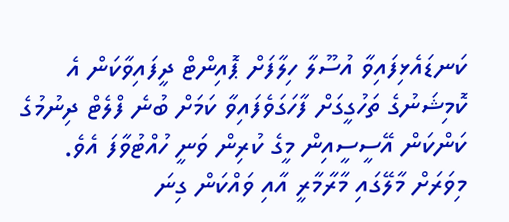ކަނޑައެޅިފައިވާ އުސޫލާ ހިލާފަށް ޕޮއިންޓް ދީފައިވާކަން އެ ކޮމިޝަނުގެ ތަހުގީގަށް ފާހަގަވެފައިވާ ކަމަށް ބުނެ ފްލެޓް ދިނުމުގެ ކަންކަން އޭސީސީއިން މީގެ ކުރިން ވަނީ ހުއްޓުވާފަ އެވެ.
މިވަރަށް މާލޭގައި މާރާމާރީ އާއި ވައްކަން ގިނަ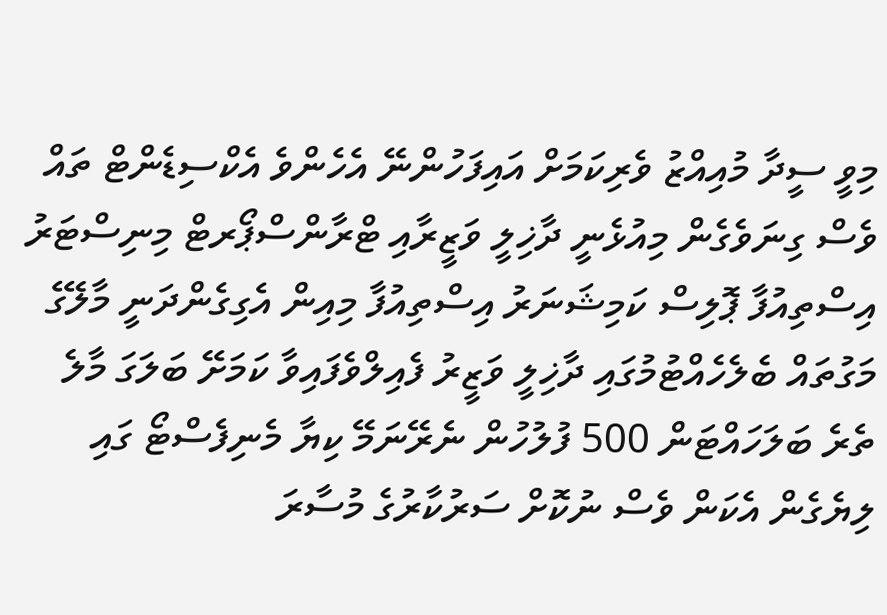މިވީ ސީދާ މުއިއްޒު ވެރިކަމަށް އައިފަހުންނޭ އެހެންވެ އެކްސިޑެންޓް ތައް ވެސް ގިނަވެގެން މިއުޅެނީ ދާޚިލީ ވަޒީރާއި ޓްރާންސްޕޯރޓް މިނިސްޓަރު އިސްތިއުފާ ޕޮލިސް ކަމިޝަނަރު އިސްތިއުފާ މިއިން އެގިގެންދަނީ މާލޭގެ މަގުތައް ބެލެހެއްޓުމުގައި ދާޚިލީ ވަޒީރު ފެއިލްވެފައިވާ ކަމަށޭ ބަލަގަ މާލެ ތެރެ ބަލަހައްޓަން 500 ފުލުހުން ނެރޭނަމޭ ކިޔާ މެނިފެސްޓޯ ގައި ލިޔެގެން އެކަން ވެސް ނުކޮށް ސަރުކާރުގެ މުސާރަ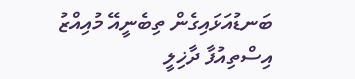ބަނޑުއަޅައިގެން ތިބެނީއޭ މުއިއްޒު އިސްތިއުފާ ދާޚިލީ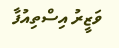ވަޒީރު އިސްތިއުފާ